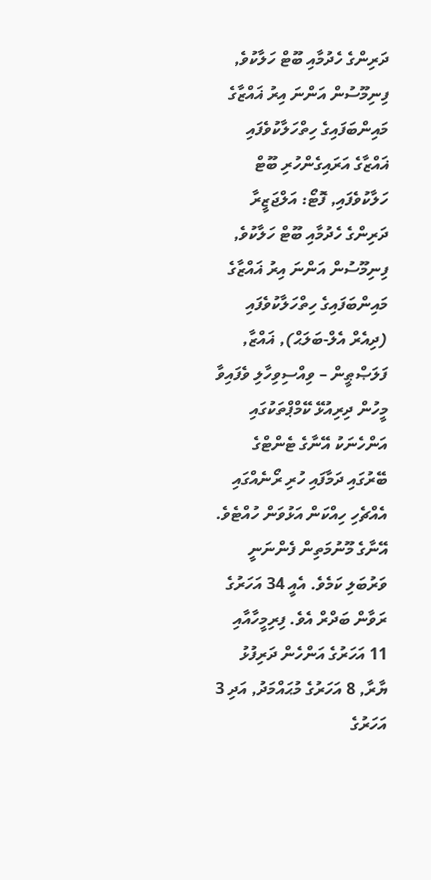ދަރިންގެ ހެދުމާއި ބޫޓް ހަލާކުވެ, ފިނިމޫސުން އަންނަ އިރު ޣައްޒާގެ މައިންބަފައިގެ ހިތްހަލާކުވެފައި
ޣައްޒާގެ އަރައިގެންހުރި ބޫޓް ހަލާކުވެފައި, ފޮޓޯ: އަލްޖަޒީރާ
ދަރިންގެ ހެދުމާއި ބޫޓް ހަލާކުވެ, ފިނިމޫސުން އަންނަ އިރު ޣައްޒާގެ މައިންބަފައިގެ ހިތްހަލާކުވެފައި
(ދިއެރް އެލް-ބަލަޙް), ޣައްޒާ, ފަލަޞްޠީން – ވިއްސިވިހާލި ވެފައިވާ މީހުން ދިރިއުޅޭ ކޭމްޕްތަކުގައި އަންހެނަކު އޭނާގެ ޓެންޓްގެ ބޭރުގައި ދަމާފައި ހުރި ރޯނެއްގައި އެއްޗެހި ހިއްކަން އަޅުވަން ހުއްޓެވެ. އޭނާގެ މޫނުމަތިން ފެންނަނީ ވަރުބަލި ކަމެވެ. އެއީ 34 އަހަރުގެ ރަވާން ބަދްރް އެވެ. ފިރިމީހާއާއި 11 އަހަރުގެ އަންހެން ދަރިފުޅު ޔާރާ, 8 އަހަރުގެ މުޙައްމަދު, އަދި 3 އަހަރުގެ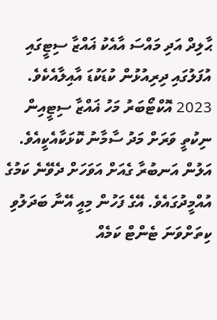ޙާލިދް އަދި މައްސަ އާއެކު ޣައްޒާ ސިޓީގައި އުފަލުގައި ދިރިއުޅުން ކުޑަކުޑަ އާއިލާއެކެވެ. 2023 އޮކްޓޯބަރު މަހު ޣައްޒާ ސިޓީއިން ނިކުތީ ވަރަށް މަދު ސާމާނު ކޮޅަކާއެކީއެވެ. އަލުން އަނބުރާ ގެއަށް އަވަހަށް ދެވޭނެ ކަމުގެ އުއްމީދުގައެވެ. އޭގެ ފަހުން މިއީ އޭނާ ބަދަލުވި ކިތަށްވަނަ ޓެންޓް ކަމެއް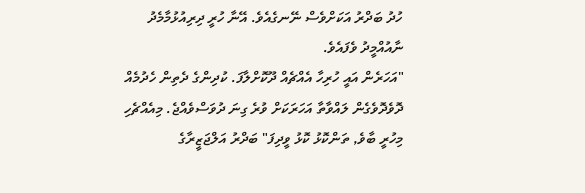ހުދު ބަދްރު އަކަށްވެސް ނޭނގެއެވެ. އޭނާ ހުރީ ދިރިއުޅުމާމެދު ނާއުއްމީދު ވެފައެވެ.
"އަހަރެން އައީ ހުރިހާ އެއްޗެއް ދޫކޮށްލާފަ. ކުދިންގެ ދެތިން ހެދުމެއް ދޮވެދޮވެގެން ލައްވާތާ އަހަރަކަށް ވުރެ ގިނަ ދުވަސްވެއްޖެ. މިއެއްޗެހި މިހުރީ ބާވެ, ތަންކޮޅު ކޮޅު ވީދިފަ" ބަދްރު އަލްޖަޒީރާގެ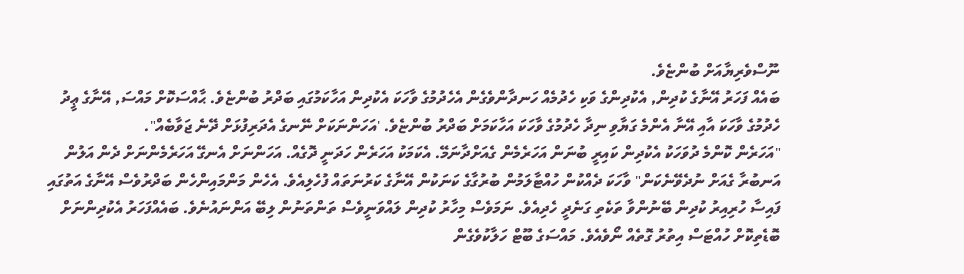ނޫސްވެރިޔާއަށް ބުންޏެވެ.
ބައެއް ފަހަރު އޭނާގެ ކުދިން, އެކުދިންގެ ވަކި ހެދުމެއް ހަނދާންވެގެން އެހެދުމުގެ ވާހަކަ އެކުދިން އަހާކަމުގައި ބަދްރު ބުންޏެވެ. ޙާއްސަކޮށް މައްސަ, އޭނާގެ ޢީދު ހެދުމުގެ ވާހަކަ އާއި އޭނާ އެންމެ ގަޔާވި ނިދާ ހެދުމުގެ ވާހަކަ އަހާކަމަށް ބަދްރު ބުންޏެވެ. 'އަހަންނަކަށް ނޭނގެ އެދަރިފުޅަށް ދޭނެ ޖަވާބެއް".
"އަހަރެން ކޮންމެ ދުވަހަކު އެކުދިން ކައިރީ ބުނަން އަހަރެމެން ގެއަށްދާނަމޭ. އެކަމަކު އަހަރެން ހަދަނީ ދޮގެއް. އަހަންނަށް އެނގޭ އަހަރެމެންނަށް ދެން އަލުން އަނބުރާ ގެއަށް ނުދެވޭނެކަން" ވާހަކަ ދެއްކުން ހުއްޓާލަމުން ބުރުގާގެ ކަނަކުން އޭނާގެ ކަރުނަތައް ފުހެލިއެވެ. އެހެން މަންމައިންހެން ބަދްރުވެސް އޭނާގެ އަތުގައި ފައިސާ ހުރިއިރު ކުދިން ބޭނުންވާ ތަކެތި ގަނެދީ ހެދިއެވެ. ނަމަވެސް މިހާރު ކުދިން ލައްވަނީވެސް ތަންތަނުން ލިބޭ އަންނައުނެވެ. ބައެއްފަހަރު އެކުދިންނަށް ބޮޑެތިކޮށް ހުއްޓަސް އިތުރު ގޮތެއް ނޯވެއެވެ. މައްސަގެ ބޫޓް ހަލާކުވެގެން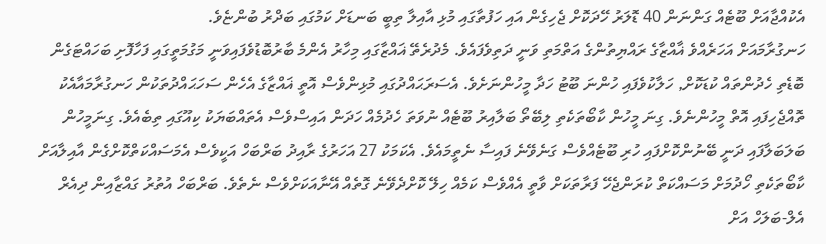އެކުއްޖާއަށް ބޫޓެއް ގަންނަން 40 ޑޮލަރު ހޭދަކޮށް ޖެހިގެން އައި ހަފުތާގައި މުޅި އާއިލާ ތިބީ ބަނޑަށް ކަމުގައި ބަދްރު ބުންޏެވެ.
ހަނގުރާމައަށް އަހަރެއްވެ ޣާއްޒާގެ ރައްޔިތުންގެ އަތްމަތި ވަނީ ދަތިވެފައެވެ. މެދުރެތޭ ޣައްޒާގައި މިހާރު އެންމެ ބާރުބޮޑުވެފައިވަނީ މަގުމަތީގައި ފަހާފޮށި ބަހައްޓަގެން ބޮޑެތި ހެދުންތައް ކުޑަކޮށް, ހަލާކުވެފައި ހުންނަ ބޫޓު ހަދާ މީހުންނަށެވެ. އެސަރަޙައްދުގައި މުޅިންވެސް އޮތީ ޣައްޒާގެ އެހެން ސަހަޙައްދުތަކުން ހަނގުރާމައާއެކު ތޮއްޖެހިފައި އޮތް މީހުންނެވެ. ގިނަ މީހުން ކާބޯތަކެތި ލިބޭތޯ ބަލާއިރު ބޫޓެއް ނުވަތަ ހެދުމެއް ހަދަން އައިސްވެސް އެތައްބަޔަކު ކިއޫގައި ތިބެއެވެ. ގިނަމީހުން ބަލަބަލާފައި ދަނީ ބޭނުންކޮށްފައި ހުރި ބޫޓެއްވެސް ގަނެވޭނެ ފައިސާ ނެތީމައެވެ. އެކަމަކު 27 އަހަރުގެ ރާއިދު ބަރްބަހް އަކީވެސް އެމަސައްކަތްކޮށްގެން އާއިލާއަށް ކާބޯތަކެތި ހޯދުމަށް މަސައްކަތް ކުރަންޖެހޭ ފަރާތަކަށް ވާތީ އެއްވެސް ކަމެއް ހިލޭ ކޮށްދެވޭނެ ގޮތެއް އޭނާއަކަށްވެސް ނެތެވެ. ބަރްބަހް އުތުރު ގައްޒާއިން ދިއެރް އެލް-ބަލަހް އަށް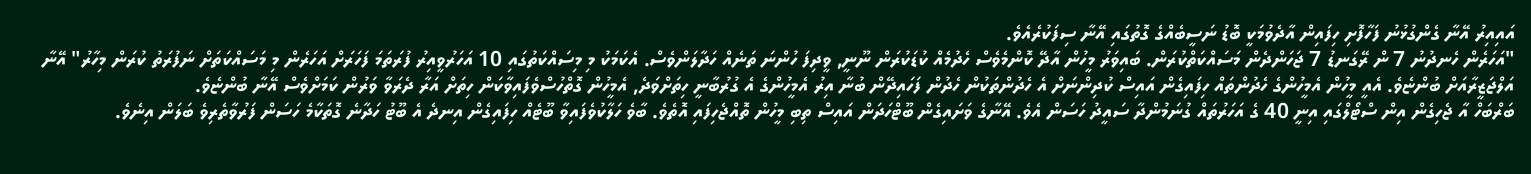އައިއިރު އޭނާ ގެންގުޅުނު ފަހާފޮށި ހިފައިން އާދެވުމަކީ ބޮޑު ނަސީބެއްގެ ގޮތުގައި އޭނާ ސިފަކުރެއެވެ.
"އަހަރެން ހެނދުނު 7 ން ރޭގަނޑު 7 ޖަހަންދެން މަސައްކަތްކުރަން. ބައިވަރު މީހުން އާދޭ ކޮންމެވެސް ހެދުމެއް ކުޑަކުރަން ނޫނީ, ވީދިފަ ހުންނަ ތަނެއް ހަދާލަންވެސް. އެކަމަކު މި މިސައްކަތުގައި 10 އަހަރުވީއިރު ފުރަތަމަ ފަހަރަށް އަހަރެން މި މަސައްކަތަށް ނަފުރަތު ކުރަން މިހާރު" އޭނާ އަލްޖަޒީރާއަށް ބުންޏެވެ. އެއީ މީހުން އެމީހުންގެ ހެދުންތައް ހިފައިގެން އައިސް ކުދިންނަށް އެ ހެދުންތަކުން ހެދުން ފަހައިދޭން ބުނާ އިރު އެމީހުންގެ އެ ގުރުބާނީ ހިތަށްވަދެ, އެމީހުން ގޮތްހުސްވެފައިވާކަން ހިތަށް އަރާ ދެރަވާ ވަރުން ކަމަށްވެސް އޭނާ ބުންޏެވެ.
ބަރްބަހް އާ ޖެހިގެން އިން ސްޓޯލްގައި އިނީ 40 ގެ އަހަރުތައް ގުނަމުންދާ ސައީދު ހަސަން އެވެ. އޭނާގެ ވަށައިގެން ބޫޓްހަދަން އައިސް ތިބި މީހުން ތޮއްޖެހިފައި އޮތެވެ. ބާވެ ހަލާކުވެފައިވާ ބޫޓެއް ހިފައިގެން އިނދެ އެ ބޫޓު ހަދާނެ ގޮތަކާމެ ހަސަން ފަރުވާތެރިވެ ބަލަން އިނެވެ.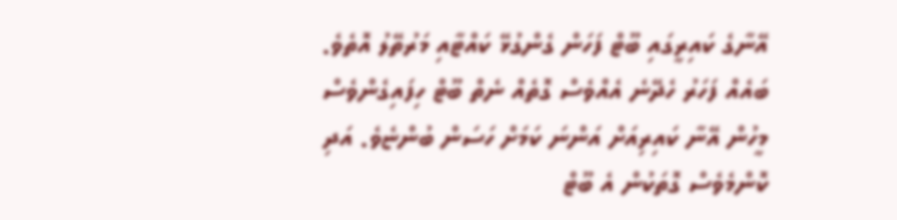އޭނާގެ ކައިރީގައި ބޫޓް ފަހަން ގެންގުޅޭ ކައްޓާއި މަރުތޭލު އޮތެވެ. ބައެއް ފަހަރު ހެދޭނެ އެއްވެސް ގޮތެއް ނެތް ބޫޓް ހިފައިގެންވެސް މީހުން އޭނާ ކައިރިއަށް އަންނަ ކަމަށް ހަސަން ބުންޏެވެ. އަދި ކޮންމެވެސް ގޮތަކުން އެ ބޫޓް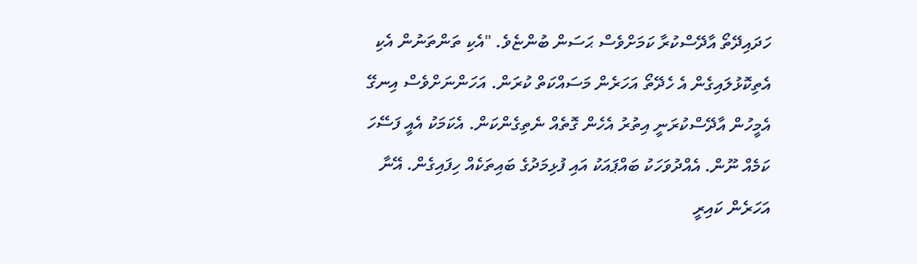ހަދައިދޭތޯ އާދޭސްކުރާ ކަމަށްވެސް ޙަސަން ބުންޏެވެ. "އެކި ތަންތަނުން އެކި އެތިކޮޅުލައިގެން އެ ހެދޭތޯ އަހަރެން މަސައްކަތް ކުރަން. އަހަންނަށްވެސް އިނގޭ އެމީހުން އާދޭސްކުރަނީ އިތުރު އެހެން ގޮތެއް ނެތިގެންކަން. އެކަމަކު އެއީ ފަސޭހަ ކަމެއް ނޫން. އެއްދުވަހަކު ބައްޕައަކު އައި ފުޅިމަދުގެ ބައިތަކެއް ހިފައިގެން. އޭނާ އަހަރެން ކައިރީ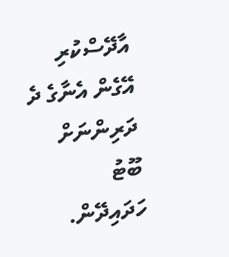އާދޭސްކުރި އޭގެން އެނާގެ ދެ ދަރިންނަށް ބޫޓު ހަދައިދޭން.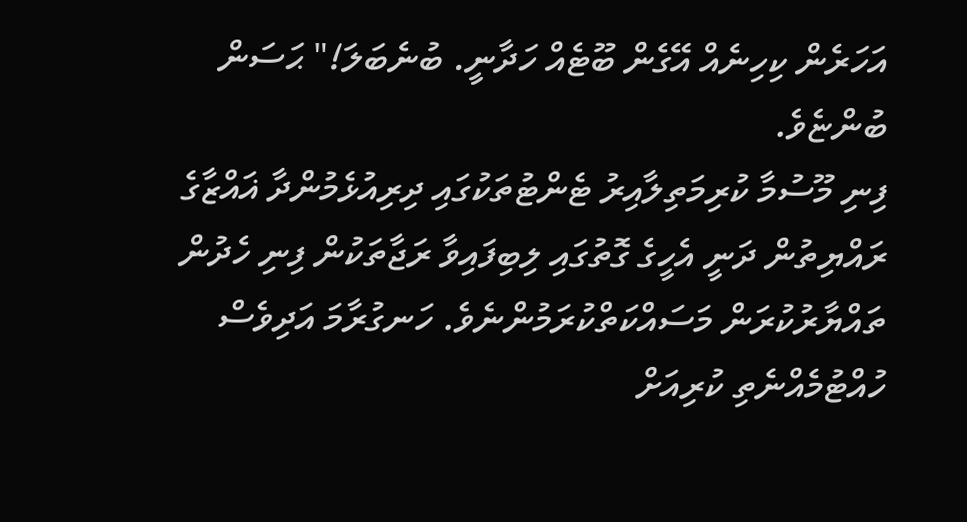އަހަރެން ކިހިނެއް އޭގެން ބޫޓެއް ހަދާނީ. ބުނެބަލަ!" ޙަސަން ބުންޏެވެ.
ފިނި މޫސުމާ ކުރިމަތިލާއިރު ޓެންޓުތަކުގައި ދިރިއުޅެމުންދާ ޣައްޒާގެ ރައްޔިތުން ދަނީ އެހީގެ ގޮތުގައި ލިބިފައިވާ ރަޖާތަކުން ފިނި ހެދުން ތައްޔާރުކުރަން މަސައްކަތްކުރަމުންނެވެ. ހަނގުރާމަ އަދިވެސް ހުއްޓުމެއްނެތި ކުރިއަށް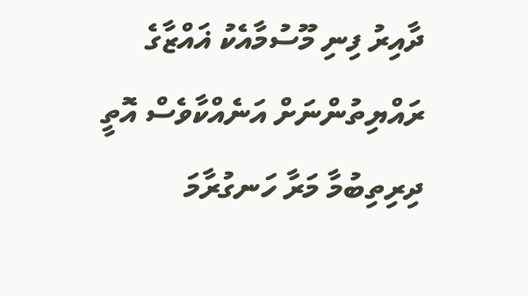ދާއިރު ފިނި މޫސުމާއެކު ޣައްޒާގެ ރައްޔިތުންނަށް އަނެއްކާވެސް އޮތީ ދިރިތިބުމާ މަރާ ހަނގުރާމަ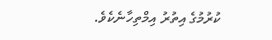ކުރުމުގެ އިތުރު އިމްތިހާނެކެވެ.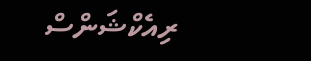ރިއެކްޝަންސް